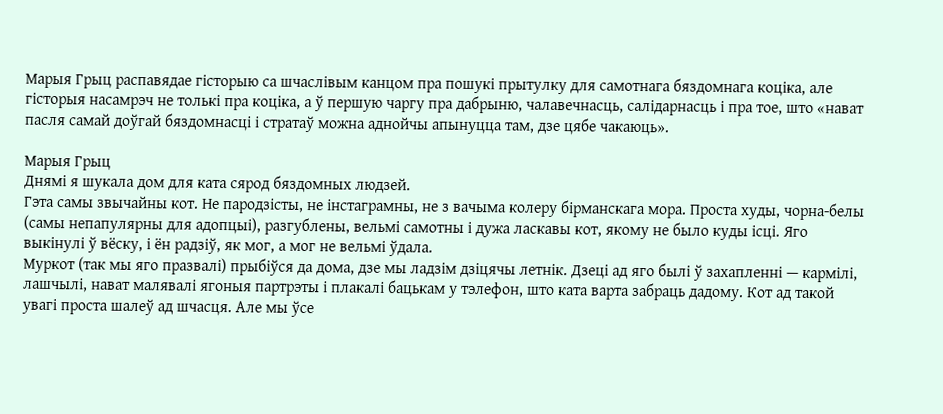Марыя Грыц распавядае гісторыю са шчаслівым канцом пра пошукі прытулку для самотнага бяздомнага коціка, але гісторыя насамрэч не толькі пра коціка, а ў першую чаргу пра дабрыню, чалавечнасць, салідарнасць і пра тое, што «нават пасля самай доўгай бяздомнасці і стратаў можна аднойчы апынуцца там, дзе цябе чакаюць».

Марыя Грыц
Днямі я шукала дом для ката сярод бяздомных людзей.
Гэта самы звычайны кот. Не пародзісты, не інстаграмны, не з вачыма колеру бірманскага мора. Проста худы, чорна-белы (самы непапулярны для адопцыі), разгублены, вельмі самотны і дужа ласкавы кот, якому не было куды ісці. Яго выкінулі ў вёску, і ён радзіў, як мог, а мог не вельмі ўдала.
Муркот (так мы яго празвалі) прыбіўся да дома, дзе мы ладзім дзіцячы летнік. Дзеці ад яго былі ў захапленні — кармілі, лашчылі, нават малявалі ягоныя партрэты і плакалі бацькам у тэлефон, што ката варта забраць дадому. Кот ад такой увагі проста шалеў ад шчасця. Але мы ўсе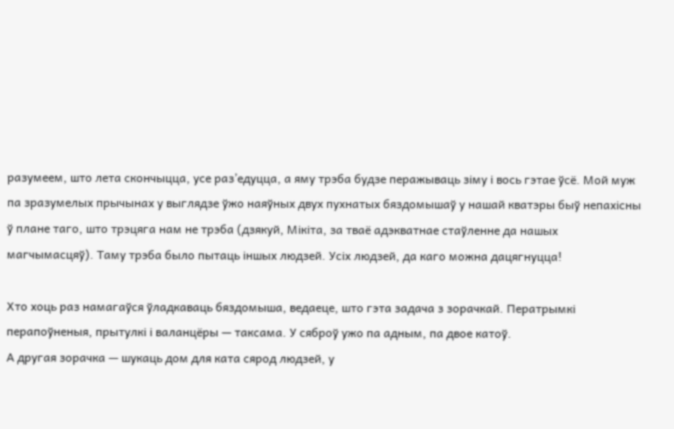разумеем, што лета скончыцца, усе раз’едуцца, а яму трэба будзе перажываць зіму і вось гэтае ўсё. Мой муж па зразумелых прычынах у выглядзе ўжо наяўных двух пухнатых бяздомышаў у нашай кватэры быў непахісны ў плане таго, што трэцяга нам не трэба (дзякуй, Мікіта, за тваё адэкватнае стаўленне да нашых магчымасцяў). Таму трэба было пытаць іншых людзей. Усіх людзей, да каго можна дацягнуцца!

Хто хоць раз намагаўся ўладкаваць бяздомыша, ведаеце, што гэта задача з зорачкай. Ператрымкі перапоўненыя, прытулкі і валанцёры — таксама. У сяброў ужо па адным, па двое катоў.
А другая зорачка — шукаць дом для ката сярод людзей, у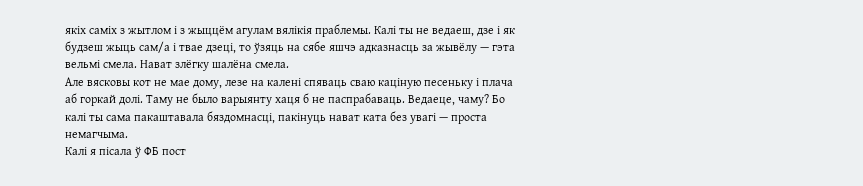якіх саміх з жытлом і з жыццём агулам вялікія праблемы. Калі ты не ведаеш, дзе і як будзеш жыць сам/а і твае дзеці, то ўзяць на сябе яшчэ адказнасць за жывёлу — гэта вельмі смела. Нават злёгку шалёна смела.
Але вясковы кот не мае дому, лезе на калені спяваць сваю каціную песеньку і плача аб горкай долі. Таму не было варыянту хаця б не паспрабаваць. Ведаеце, чаму? Бо калі ты сама пакаштавала бяздомнасці, пакінуць нават ката без увагі — проста немагчыма.
Калі я пісала ў ФБ пост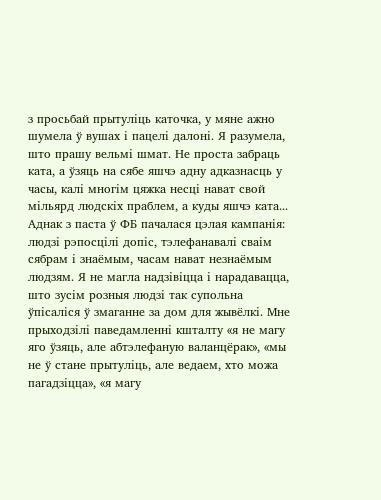з просьбай прытуліць каточка, у мяне ажно шумела ў вушах і пацелі далоні. Я разумела, што прашу вельмі шмат. Не проста забраць ката, а ўзяць на сябе яшчэ адну адказнасць у часы, калі многім цяжка несці нават свой мільярд людскіх праблем, а куды яшчэ ката...
Аднак з паста ў ФБ пачалася цэлая кампанія: людзі рэпосцілі допіс, тэлефанавалі сваім сябрам і знаёмым, часам нават незнаёмым людзям. Я не магла надзівіцца і нарадавацца, што зусім розныя людзі так супольна ўпісаліся ў змаганне за дом для жывёлкі. Мне прыходзілі паведамленні кшталту «я не магу яго ўзяць, але абтэлефаную валанцёрак», «мы не ў стане прытуліць, але ведаем, хто можа пагадзіцца», «я магу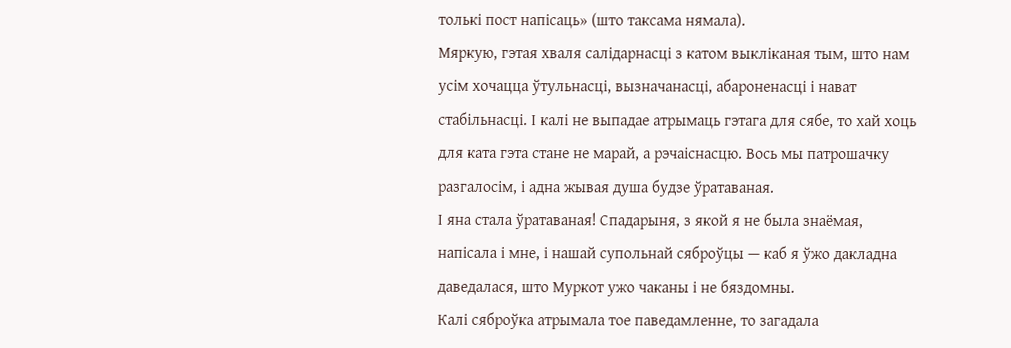толькі пост напісаць» (што таксама нямала).
Мяркую, гэтая хваля салідарнасці з катом выкліканая тым, што нам усім хочацца ўтульнасці, вызначанасці, абароненасці і нават стабільнасці. І калі не выпадае атрымаць гэтага для сябе, то хай хоць для ката гэта стане не марай, а рэчаіснасцю. Вось мы патрошачку разгалосім, і адна жывая душа будзе ўратаваная.
І яна стала ўратаваная! Спадарыня, з якой я не была знаёмая, напісала і мне, і нашай супольнай сяброўцы — каб я ўжо дакладна даведалася, што Муркот ужо чаканы і не бяздомны.
Калі сяброўка атрымала тое паведамленне, то загадала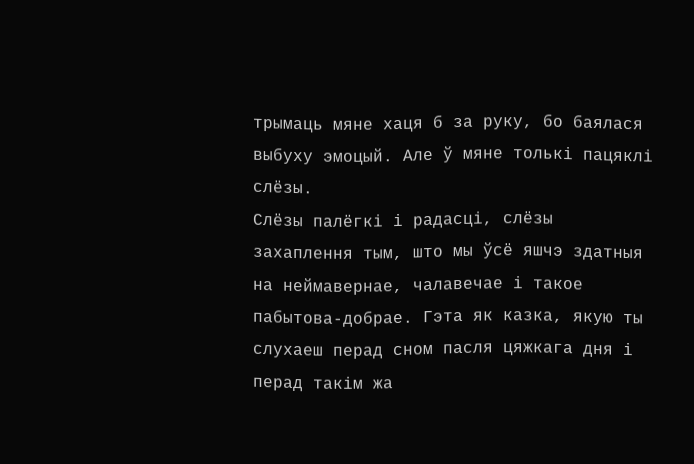трымаць мяне хаця б за руку, бо баялася выбуху эмоцый. Але ў мяне толькі пацяклі слёзы.
Слёзы палёгкі і радасці, слёзы захаплення тым, што мы ўсё яшчэ здатныя на неймавернае, чалавечае і такое пабытова-добрае. Гэта як казка, якую ты слухаеш перад сном пасля цяжкага дня і перад такім жа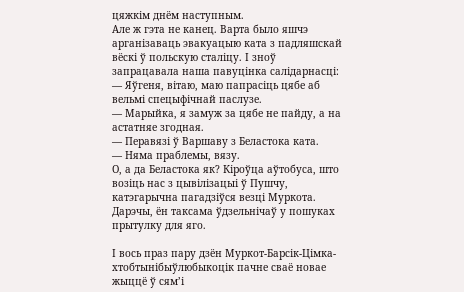цяжкім днём наступным.
Але ж гэта не канец. Варта было яшчэ арганізаваць эвакуацыю ката з падляшскай вёскі ў польскую сталіцу. І зноў запрацавала наша павуцінка салідарнасці:
— Яўгеня, вітаю, маю папрасіць цябе аб вельмі спецыфічнай паслузе.
— Марыйка, я замуж за цябе не пайду, а на астатняе згодная.
— Перавязі ў Варшаву з Беластока ката.
— Няма праблемы, вязу.
О, а да Беластока як? Кіроўца аўтобуса, што возіць нас з цывілізацыі ў Пушчу, катэгарычна пагадзіўся везці Муркота. Дарэчы, ён таксама ўдзельнічаў у пошуках прытулку для яго.

І вось праз пару дзён Муркот-Барсік-Цімка-хтобтынібыўлюбыкоцік пачне сваё новае жыццё ў сям’і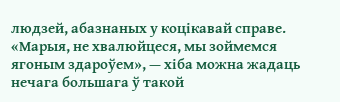людзей, абазнаных у коцікавай справе.
«Марыя, не хвалюйцеся, мы зоймемся ягоным здароўем», — хіба можна жадаць нечага большага ў такой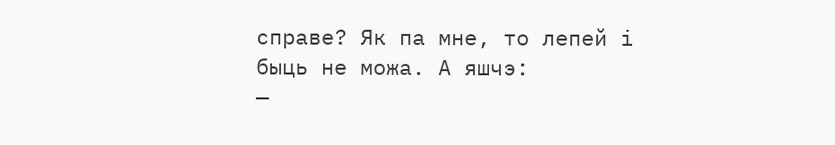справе? Як па мне, то лепей і быць не можа. А яшчэ:
—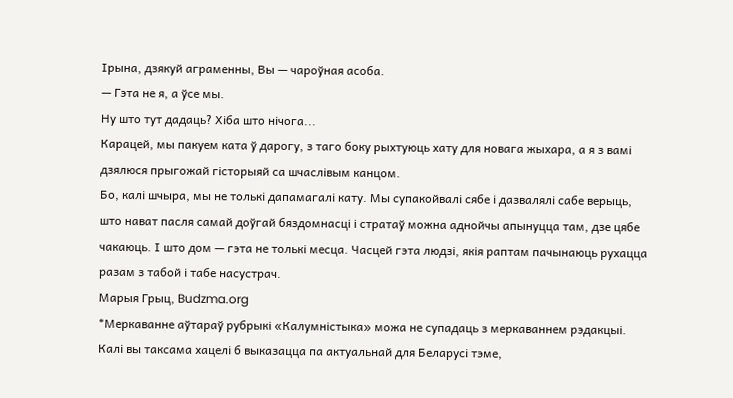Ірына, дзякуй аграменны, Вы — чароўная асоба.
— Гэта не я, а ўсе мы.
Ну што тут дадаць? Хіба што нічога...
Карацей, мы пакуем ката ў дарогу, з таго боку рыхтуюць хату для новага жыхара, а я з вамі дзялюся прыгожай гісторыяй са шчаслівым канцом.
Бо, калі шчыра, мы не толькі дапамагалі кату. Мы супакойвалі сябе і дазвалялі сабе верыць, што нават пасля самай доўгай бяздомнасці і стратаў можна аднойчы апынуцца там, дзе цябе чакаюць. І што дом — гэта не толькі месца. Часцей гэта людзі, якія раптам пачынаюць рухацца разам з табой і табе насустрач.
Марыя Грыц, Budzma.org
*Меркаванне аўтараў рубрыкі «Калумністыка» можа не супадаць з меркаваннем рэдакцыі. Калі вы таксама хацелі б выказацца па актуальнай для Беларусі тэме,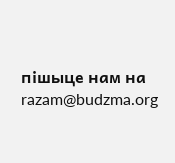пішыце нам на razam@budzma.org